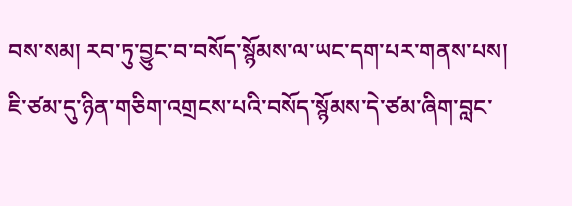བས་སམ། རབ་ཏུ་བྱུང་བ་བསོད་སྙོམས་ལ་ཡང་དག་པར་གནས་པས། ཇི་ཙམ་དུ་ཉིན་གཅིག་འགྲངས་པའི་བསོད་སྙོམས་དེ་ཙམ་ཞིག་བླང་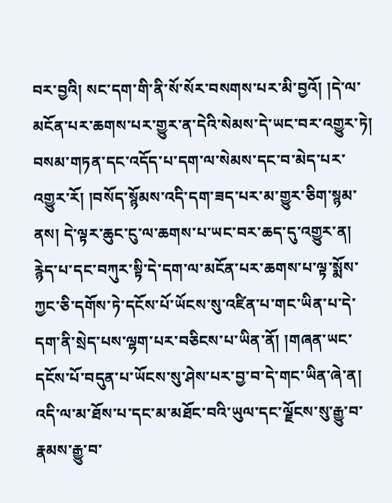བར་བྱའི། སང་དག་གི་ནི་སོ་སོར་བསགས་པར་མི་བྱའོ། །དེ་ལ་མངོན་པར་ཆགས་པར་གྱུར་ན་དེའི་སེམས་དེ་ཡང་བར་འགྱུར་ཏེ། བསམ་གཏན་དང་འདོད་པ་དག་ལ་སེམས་དང་བ་མེད་པར་འགྱུར་རོ། །བསོད་སྙོམས་འདི་དག་ཟད་པར་མ་གྱུར་ཅིག་སྙམ་ནས། དེ་ལྟར་ཆུང་ངུ་ལ་ཆགས་པ་ཡང་བར་ཆད་དུ་འགྱུར་ན། རྙེད་པ་དང་བཀུར་སྟི་དེ་དག་ལ་མངོན་པར་ཆགས་པ་ལྟ་སྨོས་ཀྱང་ཅི་དགོས་ཏེ་དངོས་པོ་ཡོངས་སུ་འཛིན་པ་གང་ཡིན་པ་དེ་དག་ནི་སྲེད་པས་ལྷག་པར་བཅིངས་པ་ཡིན་ནོ། །གཞན་ཡང་དངོས་པོ་བདུན་པ་ཡོངས་སུ་ཤེས་པར་བྱ་བ་དེ་གང་ཡིན་ཞེ་ན། འདི་ལ་མ་ཐོས་པ་དང་མ་མཐོང་བའི་ཡུལ་དང་ལྗོངས་སུ་རྒྱུ་བ་རྣམས་རྒྱུ་བ་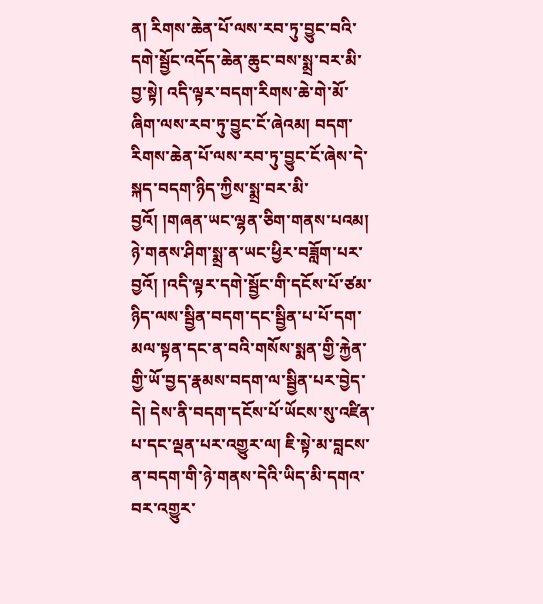ན། རིགས་ཆེན་པོ་ལས་རབ་ཏུ་བྱུང་བའི་དགེ་སྦྱོང་འདོད་ཆེན་ཆུང་བས་སྨྲ་བར་མི་བྱ་སྟེ། འདི་ལྟར་བདག་རིགས་ཆེ་གེ་མོ་ཞིག་ལས་རབ་ཏུ་བྱུང་ངོ་ཞེའམ། བདག་རིགས་ཆེན་པོ་ལས་རབ་ཏུ་བྱུང་ངོ་ཞེས་དེ་སྐད་བདག་ཉིད་ཀྱིས་སྨྲ་བར་མི་བྱའོ། །གཞན་ཡང་ལྷན་ཅིག་གནས་པའམ། ཉེ་གནས་ཤིག་སྨྲ་ན་ཡང་ཕྱིར་བཟློག་པར་བྱའོ། །འདི་ལྟར་དགེ་སྦྱོང་གི་དངོས་པོ་ཙམ་ཉིད་ལས་སྦྱིན་བདག་དང་སྦྱིན་པ་པོ་དག་མལ་སྟན་དང་ན་བའི་གསོས་སྨན་གྱི་རྐྱེན་གྱི་ཡོ་བྱད་རྣམས་བདག་ལ་སྦྱིན་པར་བྱེད་དེ། དེས་ནི་བདག་དངོས་པོ་ཡོངས་སུ་འཛིན་པ་དང་ལྡན་པར་འགྱུར་ལ། ཇི་སྟེ་མ་བླངས་ན་བདག་གི་ཉེ་གནས་དེའི་ཡིད་མི་དགའ་བར་འགྱུར་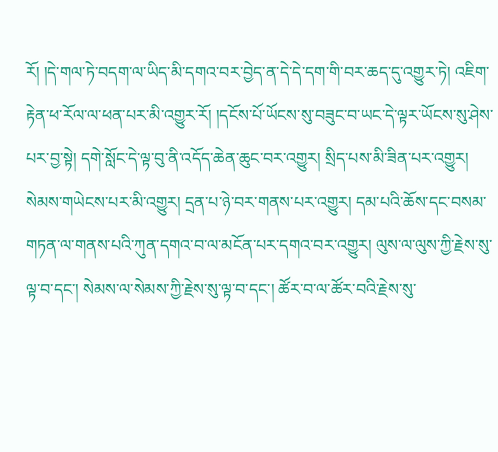རོ། །དེ་གལ་ཏེ་བདག་ལ་ཡིད་མི་དགའ་བར་བྱེད་ན་དེ་དེ་དག་གི་བར་ཆད་དུ་འགྱུར་ཏེ། འཇིག་རྟེན་ཕ་རོལ་ལ་ཕན་པར་མི་འགྱུར་རོ། །དངོས་པོ་ཡོངས་སུ་བཟུང་བ་ཡང་དེ་ལྟར་ཡོངས་སུ་ཤེས་པར་བྱ་སྟེ། དགེ་སློང་དེ་ལྟ་བུ་ནི་འདོད་ཆེན་ཆུང་བར་འགྱུར། སྲིད་པས་མི་ཟིན་པར་འགྱུར། སེམས་གཡེངས་པར་མི་འགྱུར། དྲན་པ་ཉེ་བར་གནས་པར་འགྱུར། དམ་པའི་ཆོས་དང་བསམ་གཏན་ལ་གནས་པའི་ཀུན་དགའ་བ་ལ་མངོན་པར་དགའ་བར་འགྱུར། ལུས་ལ་ལུས་ཀྱི་རྗེས་སུ་ལྟ་བ་དང་། སེམས་ལ་སེམས་ཀྱི་རྗེས་སུ་ལྟ་བ་དང་། ཚོར་བ་ལ་ཚོར་བའི་རྗེས་སུ་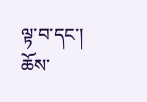ལྟ་བ་དང་། ཆོས་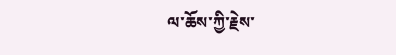ལ་ཆོས་ཀྱི་རྗེས་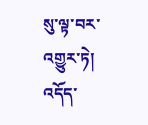སུ་ལྟ་བར་འགྱུར་ཏེ། འདོད་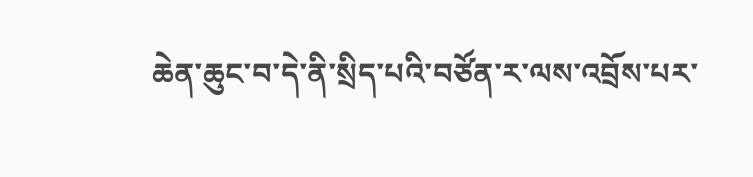ཆེན་ཆུང་བ་དེ་ནི་སྲིད་པའི་བཙོན་ར་ལས་འབྲོས་པར་